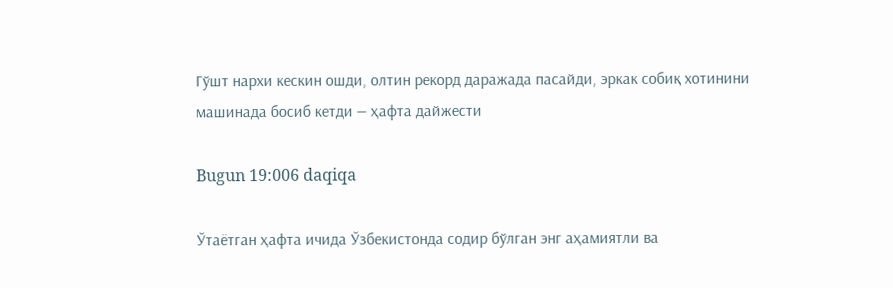Гўшт нархи кескин ошди, олтин рекорд даражада пасайди, эркак собиқ хотинини машинада босиб кетди — ҳафта дайжести

Bugun 19:006 daqiqa

Ўтаётган ҳафта ичида Ўзбекистонда содир бўлган энг аҳамиятли ва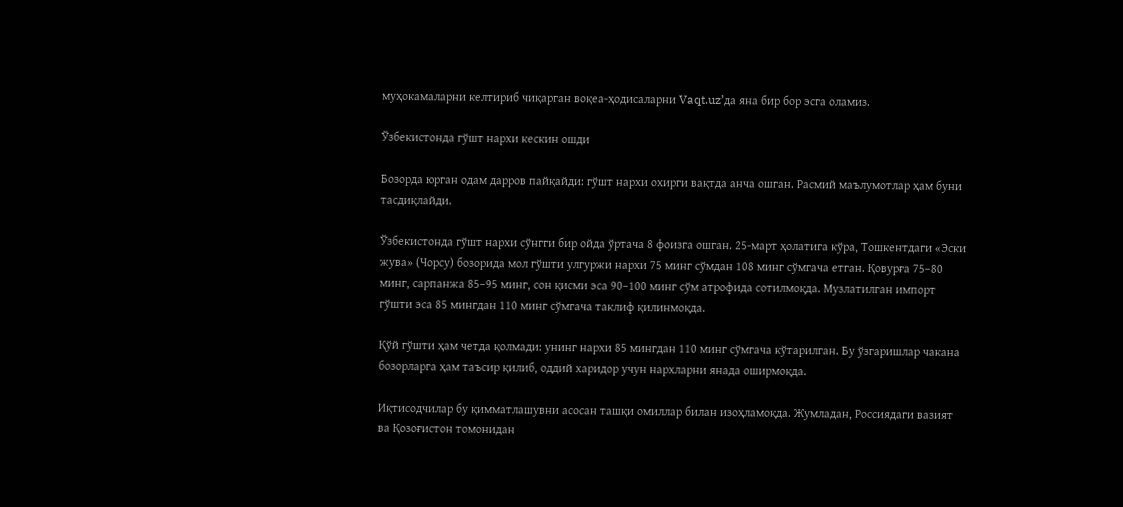муҳокамаларни келтириб чиқарган воқеа-ҳодисаларни Vaqt.uz’да яна бир бор эсга оламиз.

Ўзбекистонда гўшт нархи кескин ошди

Бозорда юрган одам дарров пайқайди: гўшт нархи охирги вақтда анча ошган. Расмий маълумотлар ҳам буни тасдиқлайди.

Ўзбекистонда гўшт нархи сўнгги бир ойда ўртача 8 фоизга ошган. 25-март ҳолатига кўра, Тошкентдаги «Эски жува» (Чорсу) бозорида мол гўшти улгуржи нархи 75 минг сўмдан 108 минг сўмгача етган. Қовурға 75–80 минг, сарпанжа 85–95 минг, сон қисми эса 90–100 минг сўм атрофида сотилмоқда. Музлатилган импорт гўшти эса 85 мингдан 110 минг сўмгача таклиф қилинмоқда.

Қўй гўшти ҳам четда қолмади: унинг нархи 85 мингдан 110 минг сўмгача кўтарилган. Бу ўзгаришлар чакана бозорларга ҳам таъсир қилиб, оддий харидор учун нархларни янада оширмоқда.

Иқтисодчилар бу қимматлашувни асосан ташқи омиллар билан изоҳламоқда. Жумладан, Россиядаги вазият ва Қозоғистон томонидан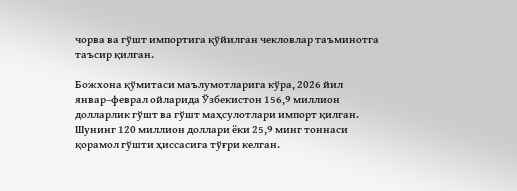чорва ва гўшт импортига қўйилган чекловлар таъминотга таъсир қилган.

Божхона қўмитаси маълумотларига кўра, 2026 йил январ–феврал ойларида Ўзбекистон 156,9 миллион долларлик гўшт ва гўшт маҳсулотлари импорт қилган. Шунинг 120 миллион доллари ёки 25,9 минг тоннаси қорамол гўшти ҳиссасига тўғри келган.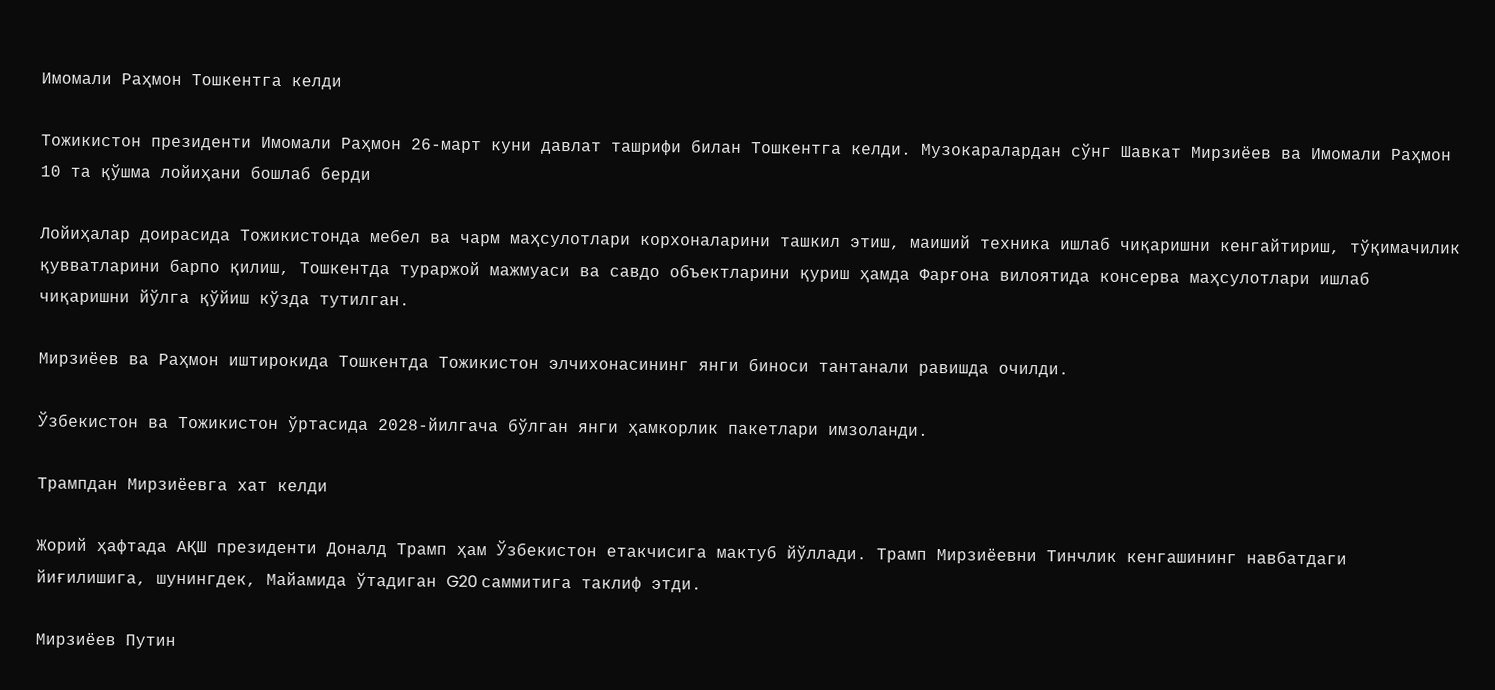Имомали Раҳмон Тошкентга келди

Тожикистон президенти Имомали Раҳмон 26-март куни давлат ташрифи билан Тошкентга келди. Музокаралардан сўнг Шавкат Мирзиёев ва Имомали Раҳмон 10 та қўшма лойиҳани бошлаб берди

Лойиҳалар доирасида Тожикистонда мебел ва чарм маҳсулотлари корхоналарини ташкил этиш, маиший техника ишлаб чиқаришни кенгайтириш, тўқимачилик қувватларини барпо қилиш, Тошкентда тураржой мажмуаси ва савдо объектларини қуриш ҳамда Фарғона вилоятида консерва маҳсулотлари ишлаб чиқаришни йўлга қўйиш кўзда тутилган.

Мирзиёев ва Раҳмон иштирокида Тошкентда Тожикистон элчихонасининг янги биноси тантанали равишда очилди.

Ўзбекистон ва Тожикистон ўртасида 2028-йилгача бўлган янги ҳамкорлик пакетлари имзоланди.

Трампдан Мирзиёевга хат келди

Жорий ҳафтада АҚШ президенти Доналд Трамп ҳам Ўзбекистон етакчисига мактуб йўллади. Трамп Мирзиёевни Тинчлик кенгашининг навбатдаги йиғилишига, шунингдек, Майамида ўтадиган G20 саммитига таклиф этди.

Мирзиёев Путин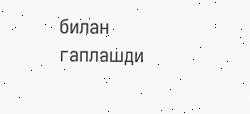билан гаплашди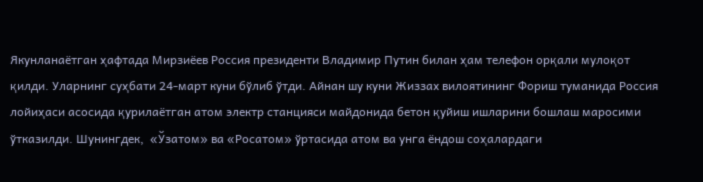Якунланаётган ҳафтада Мирзиёев Россия президенти Владимир Путин билан ҳам телефон орқали мулоқот қилди. Уларнинг суҳбати 24-март куни бўлиб ўтди. Айнан шу куни Жиззах вилоятининг Фориш туманида Россия лойиҳаси асосида қурилаётган атом электр станцияси майдонида бетон қуйиш ишларини бошлаш маросими ўтказилди. Шунингдек,  «Ўзатом» ва «Росатом» ўртасида атом ва унга ёндош соҳалардаги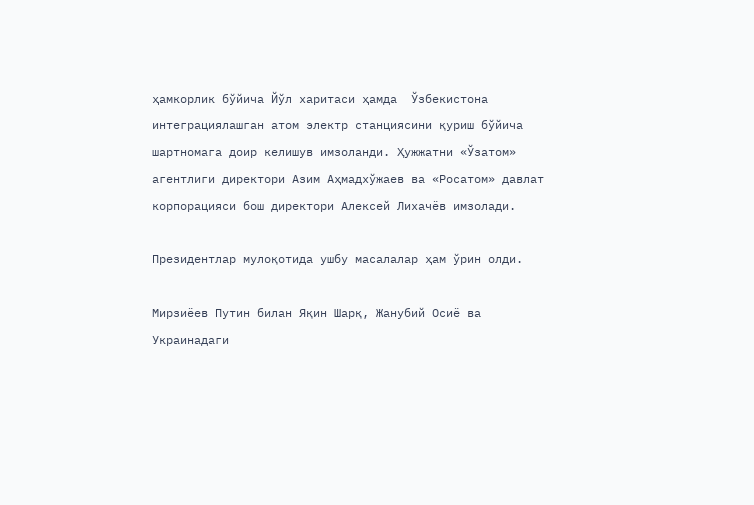ҳамкорлик бўйича Йўл харитаси ҳамда  Ўзбекистона интеграциялашган атом электр станциясини қуриш бўйича шартномага доир келишув имзоланди. Ҳужжатни «Ўзатом» агентлиги директори Азим Аҳмадхўжаев ва «Росатом» давлат корпорацияси бош директори Алексей Лихачёв имзолади.

Президентлар мулоқотида ушбу масалалар ҳам ўрин олди.

Мирзиёев Путин билан Яқин Шарқ, Жанубий Осиё ва Украинадаги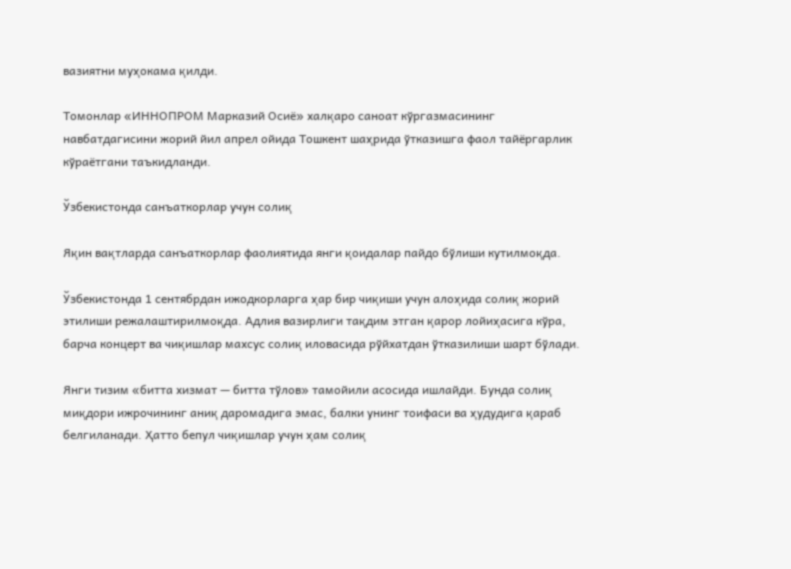вазиятни муҳокама қилди.

Томонлар «ИННОПРОМ Марказий Осиё» халқаро саноат кўргазмасининг навбатдагисини жорий йил апрел ойида Тошкент шаҳрида ўтказишга фаол тайёргарлик кўраётгани таъкидланди.

Ўзбекистонда санъаткорлар учун солиқ

Яқин вақтларда санъаткорлар фаолиятида янги қоидалар пайдо бўлиши кутилмоқда.

Ўзбекистонда 1 сентябрдан ижодкорларга ҳар бир чиқиши учун алоҳида солиқ жорий этилиши режалаштирилмоқда. Адлия вазирлиги тақдим этган қарор лойиҳасига кўра, барча концерт ва чиқишлар махсус солиқ иловасида рўйхатдан ўтказилиши шарт бўлади.

Янги тизим «битта хизмат — битта тўлов» тамойили асосида ишлайди. Бунда солиқ миқдори ижрочининг аниқ даромадига эмас, балки унинг тоифаси ва ҳудудига қараб белгиланади. Ҳатто бепул чиқишлар учун ҳам солиқ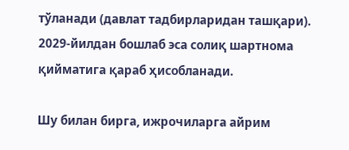тўланади (давлат тадбирларидан ташқари). 2029-йилдан бошлаб эса солиқ шартнома қийматига қараб ҳисобланади.

Шу билан бирга, ижрочиларга айрим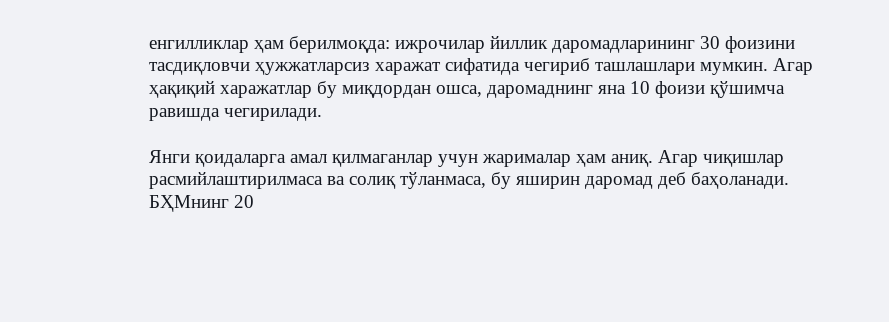енгилликлар ҳам берилмоқда: ижрочилар йиллик даромадларининг 30 фоизини тасдиқловчи ҳужжатларсиз харажат сифатида чегириб ташлашлари мумкин. Агар ҳақиқий харажатлар бу миқдордан ошса, даромаднинг яна 10 фоизи қўшимча равишда чегирилади.

Янги қоидаларга амал қилмаганлар учун жарималар ҳам аниқ. Агар чиқишлар расмийлаштирилмаса ва солиқ тўланмаса, бу яширин даромад деб баҳоланади. БҲМнинг 20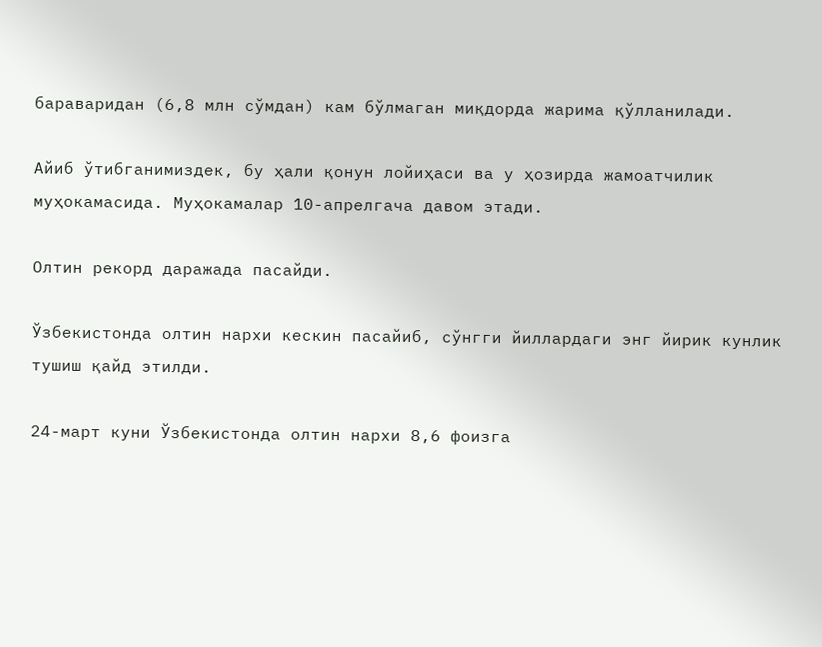бараваридан (6,8 млн сўмдан) кам бўлмаган миқдорда жарима қўлланилади.

Айиб ўтибганимиздек, бу ҳали қонун лойиҳаси ва у ҳозирда жамоатчилик муҳокамасида. Муҳокамалар 10-апрелгача давом этади.

Олтин рекорд даражада пасайди.

Ўзбекистонда олтин нархи кескин пасайиб, сўнгги йиллардаги энг йирик кунлик тушиш қайд этилди.

24-март куни Ўзбекистонда олтин нархи 8,6 фоизга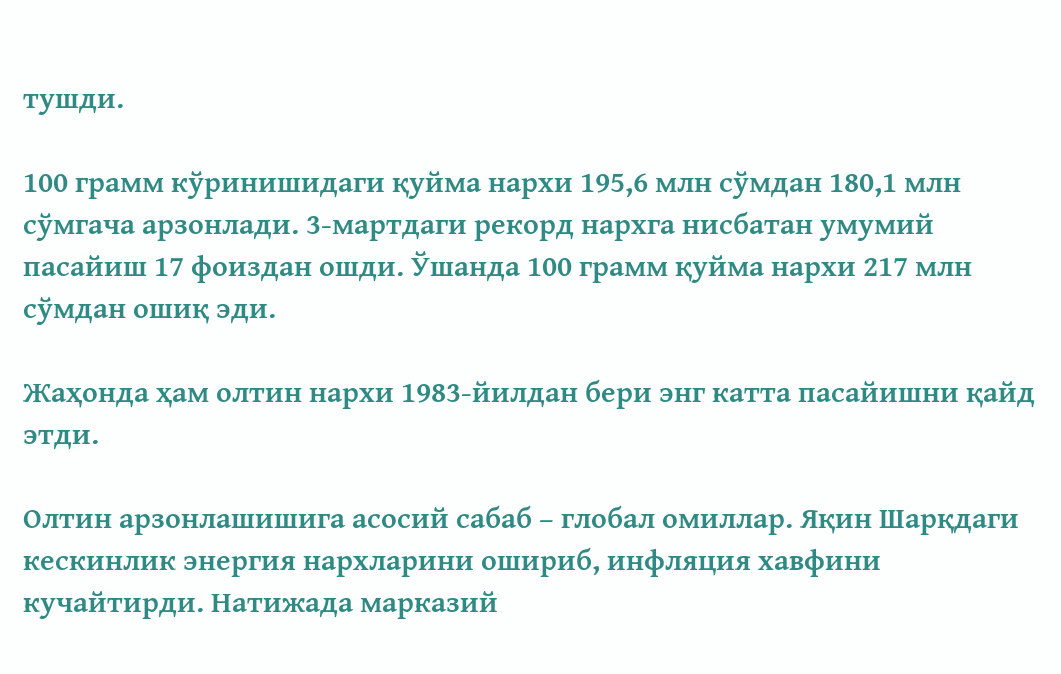тушди.

100 грамм кўринишидаги қуйма нархи 195,6 млн сўмдан 180,1 млн сўмгача арзонлади. 3-мартдаги рекорд нархга нисбатан умумий пасайиш 17 фоиздан ошди. Ўшанда 100 грамм қуйма нархи 217 млн сўмдан ошиқ эди.

Жаҳонда ҳам олтин нархи 1983-йилдан бери энг катта пасайишни қайд этди.

Олтин арзонлашишига асосий сабаб – глобал омиллар. Яқин Шарқдаги кескинлик энергия нархларини ошириб, инфляция хавфини кучайтирди. Натижада марказий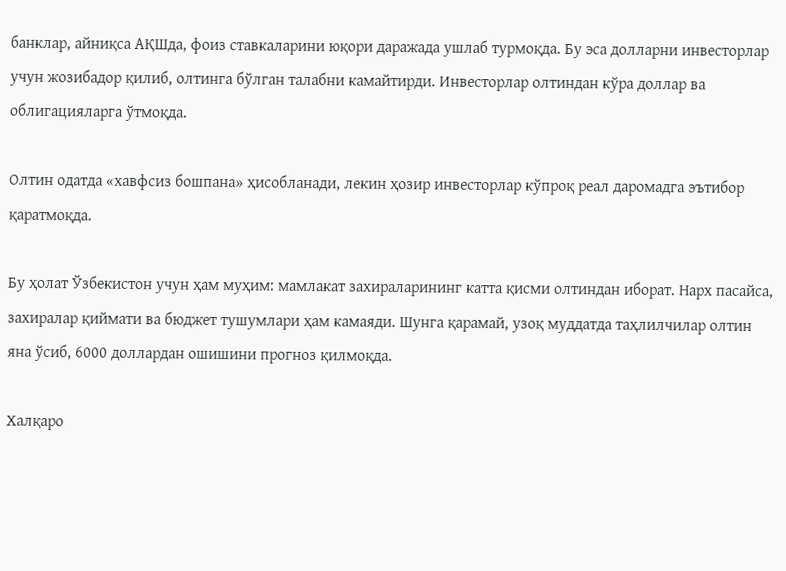банклар, айниқса АҚШда, фоиз ставкаларини юқори даражада ушлаб турмоқда. Бу эса долларни инвесторлар учун жозибадор қилиб, олтинга бўлган талабни камайтирди. Инвесторлар олтиндан кўра доллар ва облигацияларга ўтмоқда.

Олтин одатда «хавфсиз бошпана» ҳисобланади, лекин ҳозир инвесторлар кўпроқ реал даромадга эътибор қаратмоқда.

Бу ҳолат Ўзбекистон учун ҳам муҳим: мамлакат захираларининг катта қисми олтиндан иборат. Нарх пасайса, захиралар қиймати ва бюджет тушумлари ҳам камаяди. Шунга қарамай, узоқ муддатда таҳлилчилар олтин яна ўсиб, 6000 доллардан ошишини прогноз қилмоқда.

Халқаро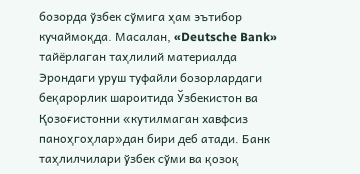бозорда ўзбек сўмига ҳам эътибор кучаймоқда. Масалан, «Deutsche Bank» тайёрлаган таҳлилий материалда Эрондаги уруш туфайли бозорлардаги беқарорлик шароитида Ўзбекистон ва Қозоғистонни «кутилмаган хавфсиз паноҳгоҳлар»дан бири деб атади. Банк таҳлилчилари ўзбек сўми ва қозоқ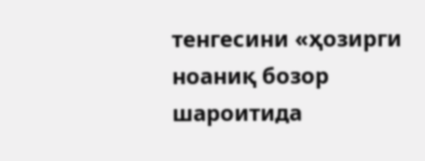тенгесини «ҳозирги ноаниқ бозор шароитида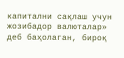капитални сақлаш учун жозибадор валюталар» деб баҳолаган, бироқ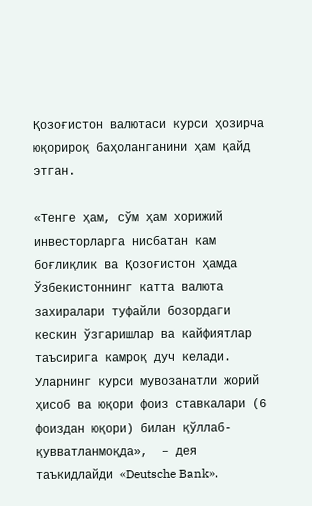Қозоғистон валютаси курси ҳозирча юқорироқ баҳоланганини ҳам қайд этган.

«Тенге ҳам, сўм ҳам хорижий инвесторларга нисбатан кам боғлиқлик ва Қозоғистон ҳамда Ўзбекистоннинг катта валюта захиралари туфайли бозордаги кескин ўзгаришлар ва кайфиятлар таъсирига камроқ дуч келади. Уларнинг курси мувозанатли жорий ҳисоб ва юқори фоиз ставкалари (6 фоиздан юқори) билан қўллаб-қувватланмоқда»,  – дея таъкидлайди «Deutsche Bank».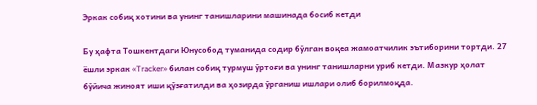Эркак собиқ хотини ва унинг танишларини машинада босиб кетди

Бу ҳафта Тошкентдаги Юнусобод туманида содир бўлган воқеа жамоатчилик эътиборини тортди. 27 ёшли эркак «Tracker» билан собиқ турмуш ўртоғи ва унинг танишларни уриб кетди. Мазкур ҳолат бўйича жиноят иши қўзғатилди ва ҳозирда ўрганиш ишлари олиб борилмоқда.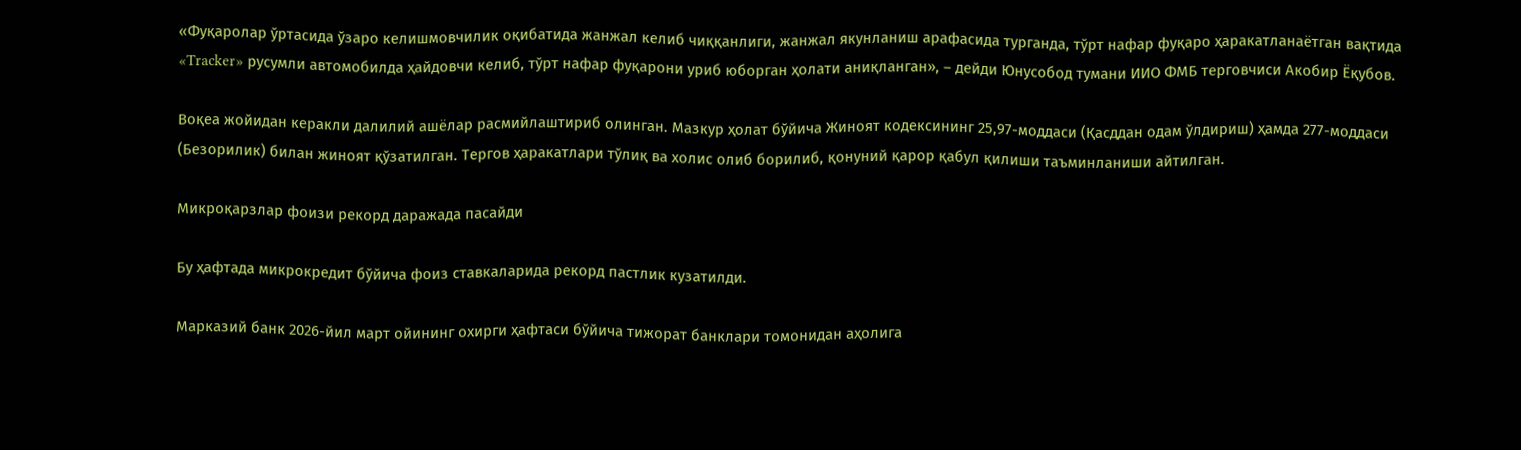«Фуқаролар ўртасида ўзаро келишмовчилик оқибатида жанжал келиб чиққанлиги, жанжал якунланиш арафасида турганда, тўрт нафар фуқаро ҳаракатланаётган вақтида «Tracker» русумли автомобилда ҳайдовчи келиб, тўрт нафар фуқарони уриб юборган ҳолати аниқланган», – дейди Юнусобод тумани ИИО ФМБ терговчиси Акобир Ёқубов.

Воқеа жойидан керакли далилий ашёлар расмийлаштириб олинган. Мазкур ҳолат бўйича Жиноят кодексининг 25,97-моддаси (Қасддан одам ўлдириш) ҳамда 277-моддаси (Безорилик) билан жиноят қўзатилган. Тергов ҳаракатлари тўлиқ ва холис олиб борилиб, қонуний қарор қабул қилиши таъминланиши айтилган.

Микроқарзлар фоизи рекорд даражада пасайди

Бу ҳафтада микрокредит бўйича фоиз ставкаларида рекорд пастлик кузатилди.

Марказий банк 2026-йил март ойининг охирги ҳафтаси бўйича тижорат банклари томонидан аҳолига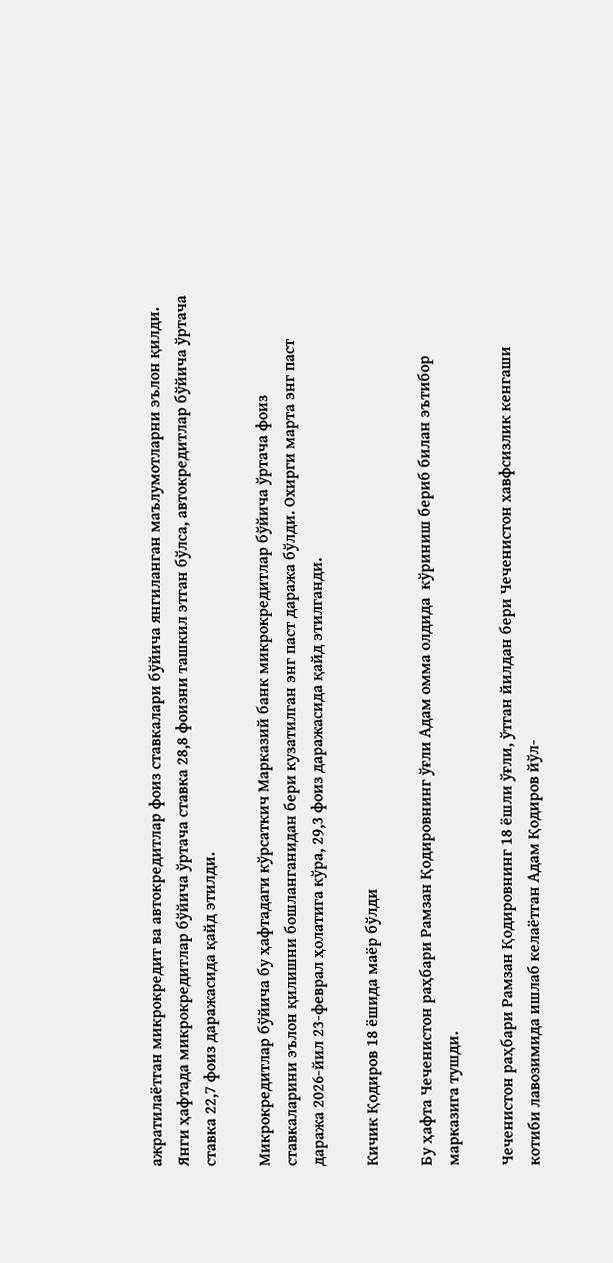ажратилаётган микрокредит ва автокредитлар фоиз ставкалари бўйича янгиланган маълумотларни эълон қилди. Янги ҳафтада микрокредитлар бўйича ўртача ставка 28,8 фоизни ташкил этган бўлса, автокредитлар бўйича ўртача ставка 22,7 фоиз даражасида қайд этилди.

Микрокредитлар бўйича бу ҳафтадаги кўрсаткич Марказий банк микрокредитлар бўйича ўртача фоиз ставкаларини эълон қилишни бошланганидан бери кузатилган энг паст даража бўлди. Охирги марта энг паст даража 2026-йил 23-феврал ҳолатига кўра, 29,3 фоиз даражасида қайд этилганди.

Кичик Қодиров 18 ёшида маёр бўлди

Бу ҳафта Чеченистон раҳбари Рамзан Қодировнинг ўғли Адам омма олдида  кўриниш бериб билан эътибор марказига тушди.

Чеченистон раҳбари Рамзан Қодировнинг 18 ёшли ўғли, ўтган йилдан бери Чеченистон хавфсизлик кенгаши котиби лавозимида ишлаб келаётган Адам Қодиров йўл-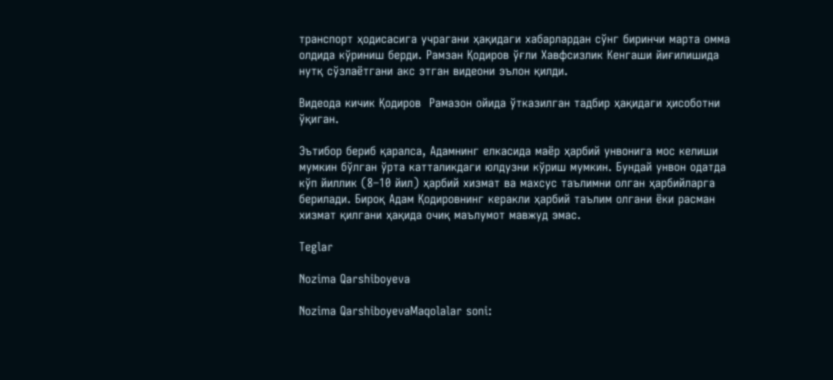транспорт ҳодисасига учрагани ҳақидаги хабарлардан сўнг биринчи марта омма олдида кўриниш берди. Рамзан Қодиров ўғли Хавфсизлик Кенгаши йиғилишида нутқ сўзлаётгани акс этган видеони эълон қилди.

Видеода кичик Қодиров  Рамазон ойида ўтказилган тадбир ҳақидаги ҳисоботни ўқиган.

Эътибор бериб қаралса, Адамнинг елкасида маёр ҳарбий унвонига мос келиши мумкин бўлган ўрта катталикдаги юлдузни кўриш мумкин. Бундай унвон одатда кўп йиллик (8–10 йил) ҳарбий хизмат ва махсус таълимни олган ҳарбийларга берилади. Бироқ Адам Қодировнинг керакли ҳарбий таълим олгани ёки расман хизмат қилгани ҳақида очиқ маълумот мавжуд эмас.

Teglar

Nozima Qarshiboyeva

Nozima QarshiboyevaMaqolalar soni: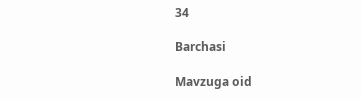34

Barchasi

Mavzuga oid